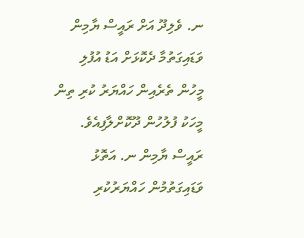ނ. ވެލިދޫ އަށް ރައީސް ޔާމިން ވަޑައިގަތުމާ ދެކޮޅަށް އަޑު އުފުލި މީހުން ތެރެއިން ހައްޔަރު ކުރި ތިން މީހަކު ފުލުހުން ދޫކޮށްލާފިއެވެ.
ރައީސް ޔާމިން ނ. އަތޮޅު ވަޑައިގަތުމުން ހައްޔަރުކުރި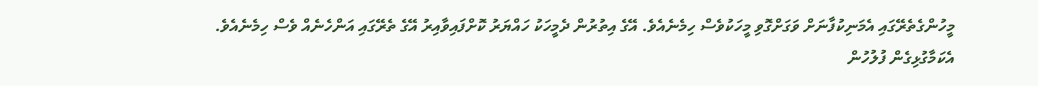މީހުންގެތެރޭގައި އެމަނިކުފާނަށް ވަގަށްގޮވި މީހަކުވެސް ހިމެނެއެވެ. އޭގެ އިތުރުން ދެމީހަކު ހައްޔަރު ކޮށްފައިވާއިރު އޭގެ ތެރޭގައި އަންހެނެއް ވެސް ހިމެނެއެވެ.
އެކަމާގުޅިގެން ފުލުހުން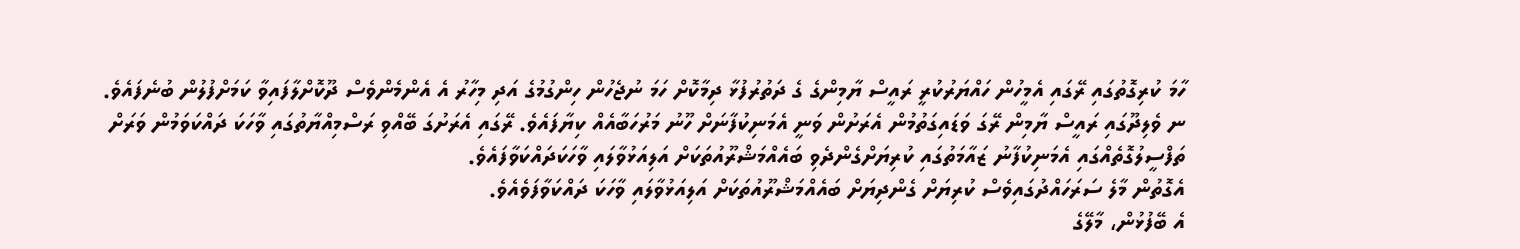ހާމަ ކުރިގޮތުގައި ރޭގައި އެމީހުން ހައްޔަރުކުރީ ރައީސް ޔާމިންގެ ގެ ދަތުރުފުޅާ ދިމާކޮށް ހަމަ ނުޖެހުން ހިންގުމުގެ އަދި މިހާރު އެ އެންމެންވެސް ދޫކޮށްލާފައިވާ ކަމަށްފުލުން ބުނެފައެވެ.
ނ ވެލިދޫގައި ރައީސް ޔާމިން ރޭގަ ވަޑައިގަތުމުން އެރަށުން ވަނީ އެމަނިކުފާނަށް ހޫނު މަރުހަބާއެއް ކިޔާފައެވެ. ރޭގައި އެރަށުގަ ބޭއްވި ރަސްމިއްޔާތުގައި ވާހަކަ ދައްކަވަމުން ވަރަށް ތަފްސީލުގޮތެއްގައި އެމަނިކުފާނު ޒައާމަތުގައި ކުރިޔަށްގެންދެވި ބައެއްމަޝްރޫއުތަކަށް އަލިއަޅުވާލައި ވާހަކަދައްކަވާފައެވެ.
އެގޮތުން މާލެ ސަރަހައްދުގައިވެސް ކުރިޔަށް ގެންދިޔަށް ބައެއްމަޝްރޫއުތަކަށް އަލިއަޅުވާލައި ވާހަކަ ދައްކަވާފަވެއެވެ.
އެ ބޭފުޅުން، މާލޭގެ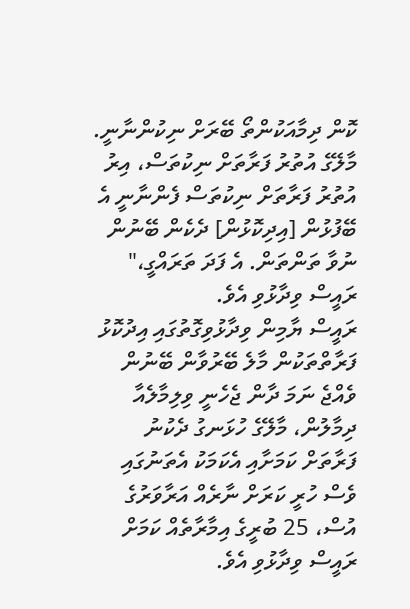ކޮން ދިމާއަކުންތޯ ބޭރަށް ނިކުންނާނީ. މާލޭގެ އުތުރު ފަރާތަށް ނިކުތަސް، އިރު އުތުރު ފަރާތަށް ނިކުތަސް ފެންނާނީ އެ ބޭފުޅުން [އިދިކޮޅުން] ދެކެން ބޭނުން ނުވާ ތަންތަން. އެ ފަދަ ތަރައްގީ،" ރައީސް ވިދާޅުވި އެވެ.
ރައީސް ޔާމިން ވިދާޅުވިގޮތުގައި އިދުކޮޅު ފަރާތްތަކުން މާލެ ބޭރުވާން ބޭނުން ވެއްޖެ ނަމަ ދާން ޖެހެނީ ވިލިމާލެއާ ދިމާލުން، މާލޭގެ ހުޅަނގު ދެކުނު ފަރާތަށް ކަމަށާއި އެކަމަކު އެތަނުގައި ވެސް ހުރީ ކަރަށް ނާރެއް އަރާވަރުގެ އުސް، 25 ބުރީގެ އިމާރާތެއް ކަމަށް ރައީސް ވިދާޅުވި އެވެ.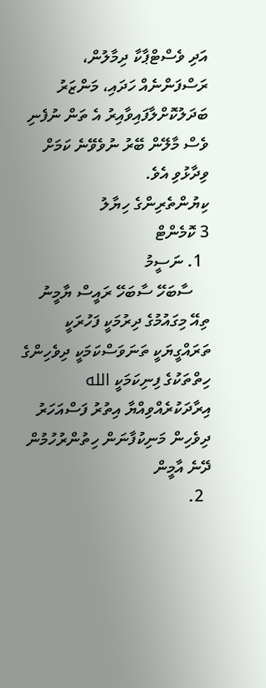އަދި ވެސްޓްޕާކާ ދިމާލުން، ރަސްފަންނެއް ހަދައި، މަންޒަރު ބަދަލުކޮށްލާފައިވާއިރު އެ ތަން ނުފެނި ވެސް މާލޭން ބޭރު ނުވެވޭނެ ކަމަށް ވިދާޅުވި އެވެ.
ކިޔުންތެރިންގެ ހިޔާލު
3 ކޮމެންޓް
  1. ނަސީމު
    ސާބަހޭ ސާބަހޭ ރައީސް ޔާމީނު ތިއޭ މިގައުމުގެ ދިރުމަކީ ފަހުރަކީ ތަރައްގީޔަކީ ތަނަވަސްކަމަކީ ދިވެހިންގެ ހިތްތަކުގެ ފިނިކަމަކީ الله އިރާދަކުރެއްވިއްޔާ އިތުރު ފަސްއަހަރު ދިވެހިން މަނިކުފާނަން ހިތުންރުހުމުން ދޭނެ އާމީން
  2.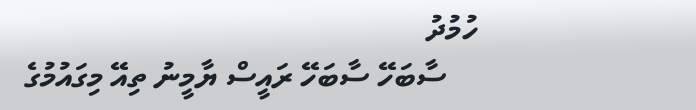ހުމުދު
    ސާބަހޭ ސާބަހޭ ރައީސް ޔާމީނު ތިއޭ މިގައުމުގެ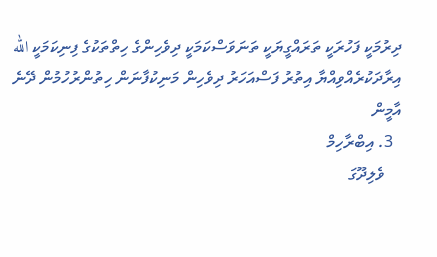ދިރުމަކީ ފަހުރަކީ ތަރައްގީޔަކީ ތަނަވަސްކަމަކީ ދިވެހިންގެ ހިތްތަކުގެ ފިނިކަމަކީ الله އިރާދަކުރެއްވިއްޔާ އިތުރު ފަސްއަހަރު ދިވެހިން މަނިކުފާނަން ހިތުންރުހުމުން ދޭނެ އާމީން
  3. އިބްރާހިމް
    ވެލިދޫގަ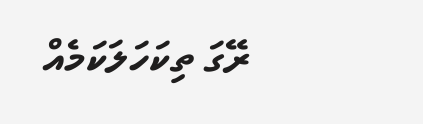ރޭގަ ތިކަހަލަކަމެއް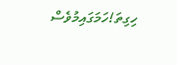ހިގިތަ!ހަމަގައިމުވެސް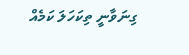ގިނަވާނީ ތިކަހަލަ ކަމެއް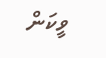ވީކަން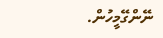ނޭންގޭމީހުން.